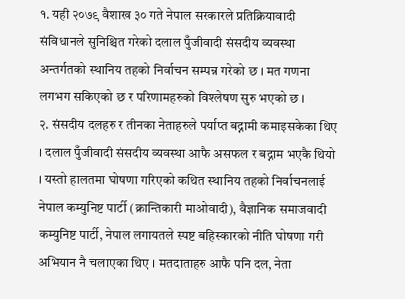१. यही २०७९ वैशाख ३० गते नेपाल सरकारले प्रतिक्रियावादी संविधानले सुनिश्चित गरेको दलाल पुँजीवादी संसदीय व्यवस्था अन्तर्गतको स्थानिय तहको निर्वाचन सम्पन्न गरेको छ । मत गणना लगभग सकिएको छ र परिणामहरुको विश्लेषण सुरु भएको छ ।
२. संसदीय दलहरु र तीनका नेताहरुले पर्याप्त बद्नामी कमाइसकेका थिए । दलाल पुँजीवादी संसदीय व्यवस्था आफै असफल र बद्नाम भएकै थियो । यस्तो हालतमा घोषणा गरिएको कथित स्थानिय तहको निर्वाचनलाई नेपाल कम्युनिष्ट पार्टी (क्रान्तिकारी माओवादी), वैज्ञानिक समाजवादी कम्युनिष्ट पार्टी, नेपाल लगायतले स्पष्ट बहिस्कारको नीति घोषणा गरी अभियान नै चलाएका थिए । मतदाताहरु आफै पनि दल, नेता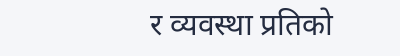र व्यवस्था प्रतिको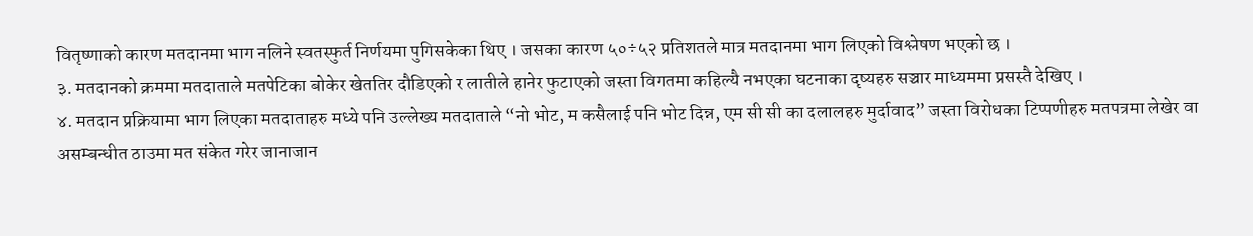वितृष्णाको कारण मतदानमा भाग नलिने स्वतस्फुर्त निर्णयमा पुगिसकेका थिए । जसका कारण ५०÷५२ प्रतिशतले मात्र मतदानमा भाग लिएको विश्लेषण भएको छ ।
३. मतदानको क्रममा मतदाताले मतपेटिका बोकेर खेततिर दौडिएको र लातीले हानेर फुटाएको जस्ता विगतमा कहिल्यै नभएका घटनाका दृष्यहरु सञ्चार माध्यममा प्रसस्तै देखिए ।
४. मतदान प्रक्रियामा भाग लिएका मतदाताहरु मध्ये पनि उल्लेख्य मतदाताले “नो भोट, म कसैलाई पनि भोट दिन्न, एम सी सी का दलालहरु मुर्दावाद” जस्ता विरोधका टिप्पणीहरु मतपत्रमा लेखेर वा असम्बन्धीत ठाउमा मत संकेत गरेर जानाजान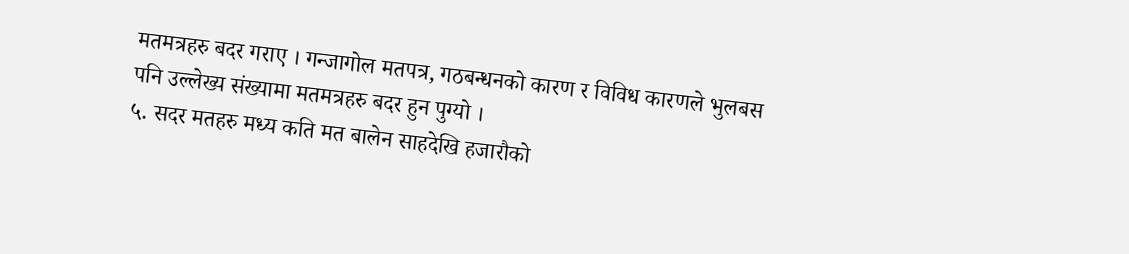मतमत्रहरु बदर गराए । गन्जागोल मतपत्र, गठबन्धनको कारण र विविध कारणले भुलबस पनि उल्लेख्य संख्यामा मतमत्रहरु बदर हुन पुग्यो ।
५. सदर मतहरु मध्य कति मत बालेन साहदेखि हजारौको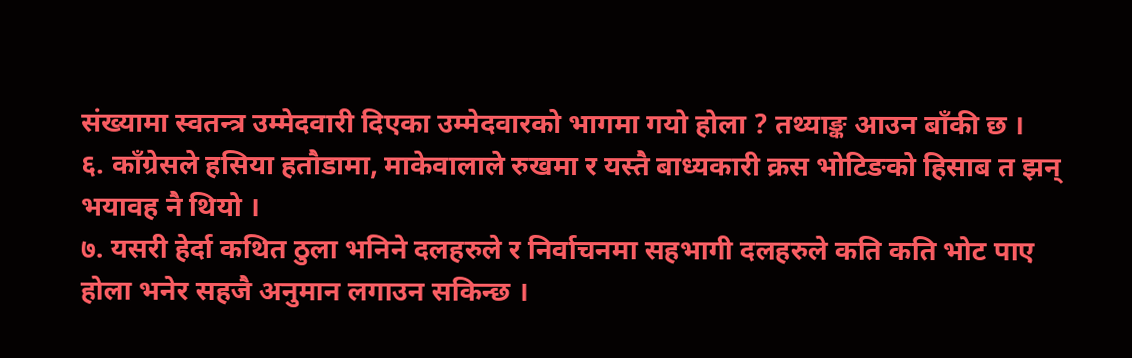संख्यामा स्वतन्त्र उम्मेदवारी दिएका उम्मेदवारको भागमा गयो होला ? तथ्याङ्क आउन बाँकी छ ।
६. काँग्रेसले हसिया हतौडामा, माकेवालाले रुखमा र यस्तै बाध्यकारी क्रस भोटिङको हिसाब त झन् भयावह नै थियो ।
७. यसरी हेर्दा कथित ठुला भनिने दलहरुले र निर्वाचनमा सहभागी दलहरुले कति कति भोट पाए होला भनेर सहजै अनुमान लगाउन सकिन्छ ।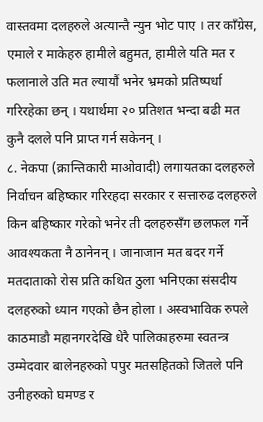वास्तवमा दलहरुले अत्यान्तै न्युन भोट पाए । तर काँग्रेस, एमाले र माकेहरु हामीले बहुमत, हामीले यति मत र फलानाले उति मत ल्यायौं भनेर भ्रमको प्रतिष्पर्धा गरिरहेका छन् । यथार्थमा २० प्रतिशत भन्दा बढी मत कुनै दलले पनि प्राप्त गर्न सकेनन् ।
८. नेकपा (क्रान्तिकारी माओवादी) लगायतका दलहरुले निर्वाचन बहिष्कार गरिरहदा सरकार र सत्तारुढ दलहरुले किन बहिष्कार गरेको भनेर ती दलहरुसँग छलफल गर्ने आवश्यकता नै ठानेनन् । जानाजान मत बदर गर्ने मतदाताको रोस प्रति कथित ठुला भनिएका संसदीय दलहरुको ध्यान गएको छैन होला । अस्वभाविक रुपले काठमाडौ महानगरदेखि धेरै पालिकाहरुमा स्वतन्त्र उम्मेदवार बालेनहरुको पपुर मतसहितको जितले पनि उनीहरुको घमण्ड र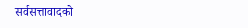सर्वसत्तावादको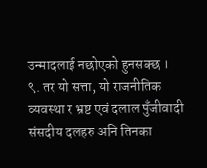उन्मादलाई नछोएको हुनसक्छ ।
९. तर यो सत्ता, यो राजनीतिक व्यवस्था र भ्रष्ट एवं दलाल पुँजीवादी संसदीय दलहरु अनि तिनका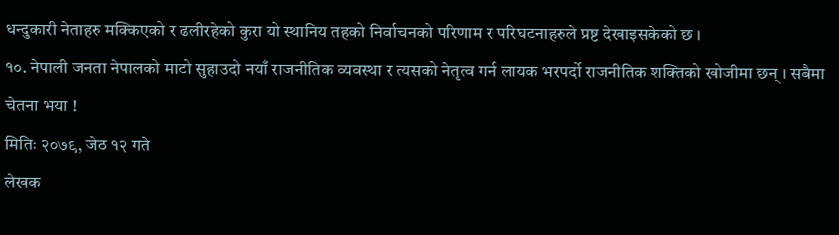धन्दुकारी नेताहरु मक्किएको र ढलीरहेको कुरा यो स्थानिय तहको निर्वाचनको परिणाम र परिघटनाहरुले प्रष्ट देखाइसकेको छ ।
१०. नेपाली जनता नेपालको माटो सुहाउदो नयाँ राजनीतिक व्यवस्था र त्यसको नेतृत्व गर्न लायक भरपर्दो राजनीतिक शक्तिको खोजीमा छन् । सबैमा चेतना भया !
मितिः २०७९, जेठ १२ गते
लेखक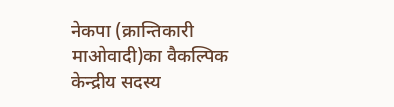नेकपा (क्रान्तिकारी माओवादी)का वैकल्पिक केन्द्रीय सदस्य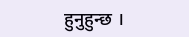हुनुहुन्छ ।